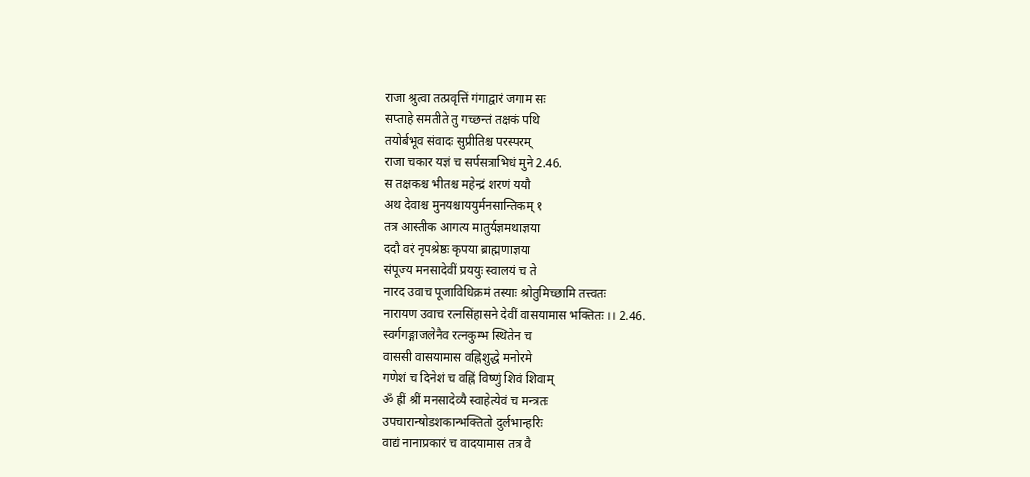राजा श्रुत्वा तत्प्रवृत्तिं गंगाद्वारं जगाम सः
सप्ताहे समतीते तु गच्छन्तं तक्षकं पथि
तयोर्बभूव संवादः सुप्रीतिश्च परस्परम्
राजा चकार यज्ञं च सर्पसत्राभिधं मुने 2.46.
स तक्षकश्च भीतश्च महेन्द्रं शरणं ययौ
अथ देवाश्च मुनयश्चाययुर्मनसान्तिकम् १
तत्र आस्तीक आगत्य मातुर्यज्ञमथाज्ञया
ददौ वरं नृपश्रेष्ठः कृपया ब्राह्मणाज्ञया
संपूज्य मनसादेवीं प्रययुः स्वालयं च ते
नारद उवाच पूजाविधिक्रमं तस्याः श्रोतुमिच्छामि तत्त्वतः
नारायण उवाच रत्नसिंहासने देवीं वासयामास भक्तितः ।। 2.46.
स्वर्गगङ्गाजलेनैव रत्नकुम्भ स्थितेन च
वाससी वासयामास वह्निशुद्धे मनोरमे
गणेशं च दिनेशं च वह्निं विष्णुं शिवं शिवाम्
ॐ ह्रीं श्रीं मनसादेव्यै स्वाहेत्येवं च मन्त्रतः
उपचारान्षोडशकान्भक्तितो दुर्लभान्हरिः
वाद्यं नानाप्रकारं च वादयामास तत्र वै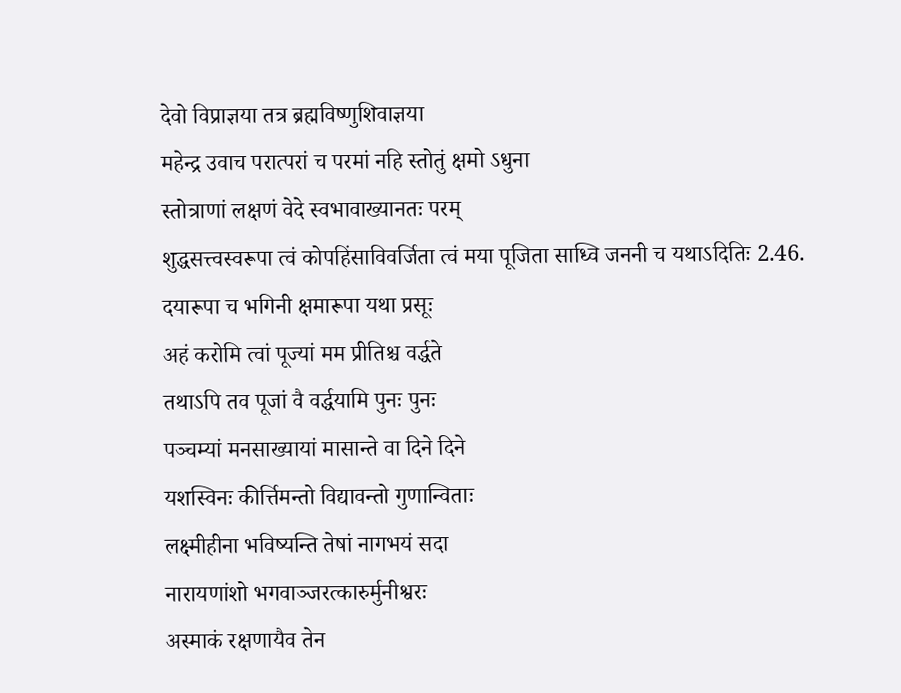देवो विप्राज्ञया तत्र ब्रह्मविष्णुशिवाज्ञया
महेन्द्र उवाच परात्परां च परमां नहि स्तोतुं क्षमो ऽधुना
स्तोत्राणां लक्षणं वेदे स्वभावाख्यानतः परम्
शुद्धसत्त्वस्वरूपा त्वं कोपहिंसाविवर्जिता त्वं मया पूजिता साध्वि जननी च यथाऽदितिः 2.46.
दयारूपा च भगिनी क्षमारूपा यथा प्रसूः
अहं करोमि त्वां पूज्यां मम प्रीतिश्च वर्द्धते
तथाऽपि तव पूजां वै वर्द्धयामि पुनः पुनः
पञ्चम्यां मनसाख्यायां मासान्ते वा दिने दिने
यशस्विनः कीर्त्तिमन्तो विद्यावन्तो गुणान्विताः
लक्ष्मीहीना भविष्यन्ति तेषां नागभयं सदा
नारायणांशो भगवाञ्जरत्कारुर्मुनीश्वरः
अस्माकं रक्षणायैव तेन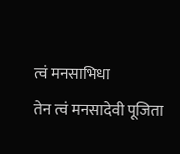त्वं मनसाभिधा
तेन त्वं मनसादेवी पूजिता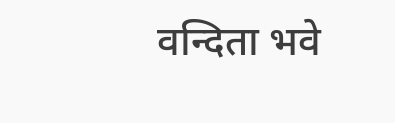वन्दिता भवे